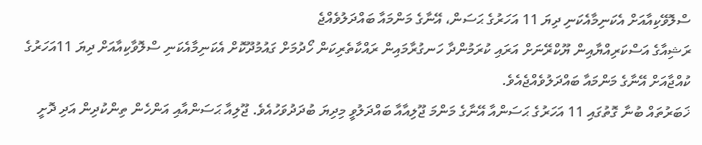ސްލޮވޭކިއާއަށް އެކަނިމާއެކަނި ދިޔަ 11 އަހަރުގެ ޙަސަން، އޭނާގެ މަންމައާ ބައްދަލުވެއްޖެ
ރަޝިއާގެ އަސްކަރިއްޔާއިން ޔޫކްރޭނަށް އަރައި ކުރަމުންދާ ހަނގުރާމައިން ރައްކާތެރިކަން ހޯދުމަށް ގައުމުދޫކޮށް އެކަނިމާއެކަނި ސްލޮވާކިއާއަށް ދިޔަ 11އަހަރުގެ ކުއްޖާއަށް އޭނާގެ މަންމައާ ބައްދަލުވެއްޖެއެވެ.
ޚަބަރުތައް ބުނާ ގޮތުގައި 11 އަހަރުގެ ޙަސަންއާ އޭނާގެ މަންމަ ޖޫލިއާއާ ބައްދަލުވީ މިދިޔަ ބުދަދުވަހުއެވެ. ޖޫލިއާ ޙަސަންއާއި އަންހެން ތިންކުދިން އަދި ދޮށީ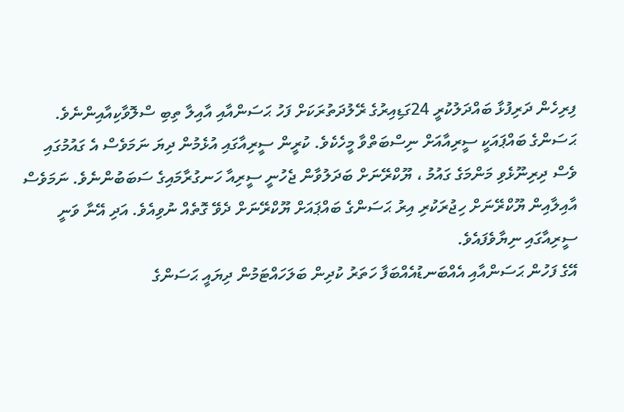ފިރިހެން ދަރިފުޅާ ބައްދަލުކުރީ 24ގަޑިއިރުގެ ރޭލުދަތުރަކަށް ފަހު ޙަސަންއާއި އާއިލާ ތިބި ސްލޮވާކިއާއިންނެވެ.
ޙަސަންގެ ބައްޕައަކީ ސީރިއާއަށް ނިސްބަތްވާ މީހެކެވެ. ކުރީން ސީރިއާގައި އުޅެމުން ދިޔަ ނަމަވެސް އެ ގައުމުގައި ވެސް ދިރިނޫޅެވި މަންމަގެ ގައުމު ، ޔޫކްރޭނަށް ބަދަލުވާން ޖެހުނީ ސީރިއާ ހަނގުރާމައިގެ ސަބަބުންނެވެ. ނަމަވެސް އާއިލާއިން ޔޫކްރޭނަށް ހިޖުރަކުރި އިރު ޙަސަންގެ ބައްޕައަށް ޔޫކްރޭނަށް ދެވޭ ގޮތެއް ނުވިއެވެ. އަދި އޭނާ ވަނީ ސީރިއާގައި ނިޔާވެފައެވެ.
އޭގެ ފަހުން ޙަސަންއާއި އެއްބަނޑުއެއްބަފާ ހަތަރު ކުދިން ބަލަހައްޓަމުން ދިޔައީ ޙަސަންގެ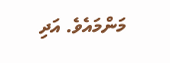މަންމައެވެ. އަދި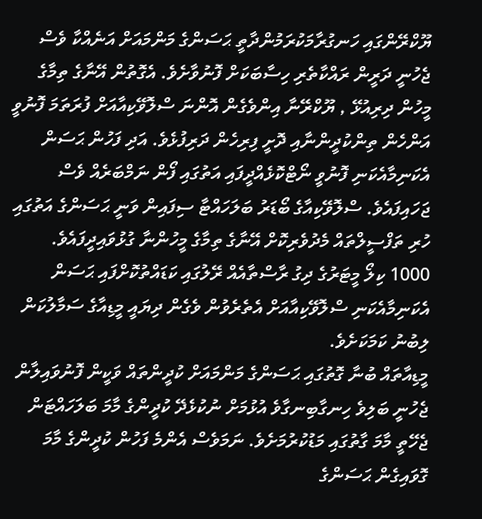ޔޫކްރޭންގައި ހަނގުރާމަކުރަމުންދާތީ ޙަސަންގެ މަންމައަށް އަނެއްކާ ވެސް ޖެހުނީ ދަރީން ރައްކާތެރި ހިސާބަކަށް ފޮނުވާށެވެ. އެގޮތުން އޭނާގެ ތިމާގެ މީހުން ދިރިއުޅޭ , ޔޫކްރޭނާ އިންވެގެން އޮންނަ ސްލޮވޭކިއާއަށް ފުރަތަމަ ފޮނުވީ އަންހެން ތިންކުދީންނާއި ދޮށީ ފިރިހެން ދަރިފުޅެވެ. އަދި ފަހުން ޙަސަން އެކަނިމާއެކަނި ފޮނުވީ ނޯޓްކޮޅެއްދީފައި އަތުގައި ފޯން ނަމްބަރެއް ވެސް ޖަހައިފައެވެ. ސްލޮވޭކިއާގެ ބޯޑަރު ބަލަހައްޓާ ސިފައިން ވަނީ ޙަސަންގެ އަތުގައި ހުރި ތަފްސީލްތައް މެދުވެރިކޮށް އޭނާގެ ތިމާގެ މީހުންނާ ގުޅުވައިދީފައެވެ.
1000 ކިލޯ މީޓަރުގެ ދިގު ރާސްތާއެއް ރޭލުގައި ކަޑައްތުކޮށްފައި ޙަސަން އެކަނިމާއެކަނި ސްލޮވޭކިއާއަށް އެތެރެވުން ވެގެން ދިޔައީ މީޑިއާގެ ސަމާލުކަން ލިބުނު ކަމަކަށެވެ.
މީޑިއާތައް ބުނާ ގޮތުގައި ޙަސަންގެ މަންމައަށް ކުދީންތައް ވަކީން ފޮނުވައިލާން ޖެހުނީ ބަލިވެ ހިނގާބިނގާވެ އުޅުމަށް ނުކުޅެދޭ ކުދީންގެ މާމަ ބަލަހައްޓަން ޖެހޭތީ މާމަ ގާތުގައި މަޑުކުރުމަށެވެ. ނަމަވެސް އެންމެ ފަހުން ކުދީންގެ މާމަ ގޮވައިގެން ޙަސަންގެ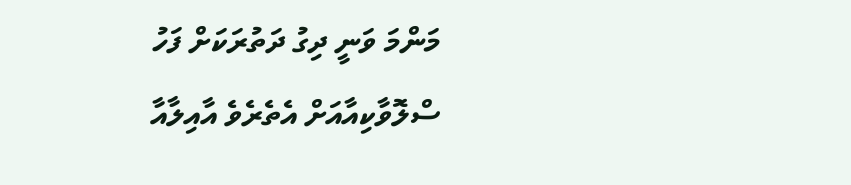މަންމަ ވަނީ ދިގު ދަތުރަކަށް ފަހު ސްލޮވާކިއާއަށް އެތެރެވެ އާއިލާއާ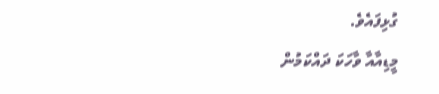ގުޅިފައެވެ.
މީޑިއާއާ ވާހަކަ ދައްކަމުން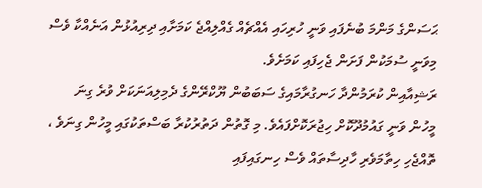ޙަސަންގެ މަންމަ ބުނެފައި ވަނީ ހުރިހައި އެއްޗެއް ގެއްލިއްޖެ ކަމަށާއި ދިރިއުޅުން އަނެއްކާ ވެސް މިވަނީ ސުމަކުން ފަށަން ޖެހިފައި ކަމަށެވެ.
ރަޝިއާއިން ކުރަމުންދާ ހަނގުރާމައިގެ ސަބަބުން ޔޫކްރޭންގެ ދެމިލިއަނަކަށް ވުރެ ގިނަ މީހުން ވަނީ ގައުމުދޫކޮށް ހިޖުރަކޮށްފައެވެ. މި ގޮތުން ދަތުރުކުރާ ބަސްތަކުގައި މީހުން ގިނަވެ ، ތޮއްޖެހި ހިތާމަވެރި ހާދިސާތައް ވެސް ހިނގައިފައި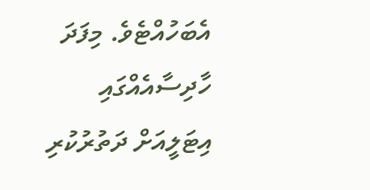އެބަހުއްޓެވެ. މިފަދަ ހާދިސާއެއްގައި އިޓަލީއަށް ދަތުރުކުރި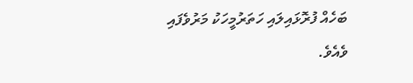ބަހެއް ފުރޮޅައިލައި ހަތަރުމީހަކު މަރުވެފައި ވެއެވެ.